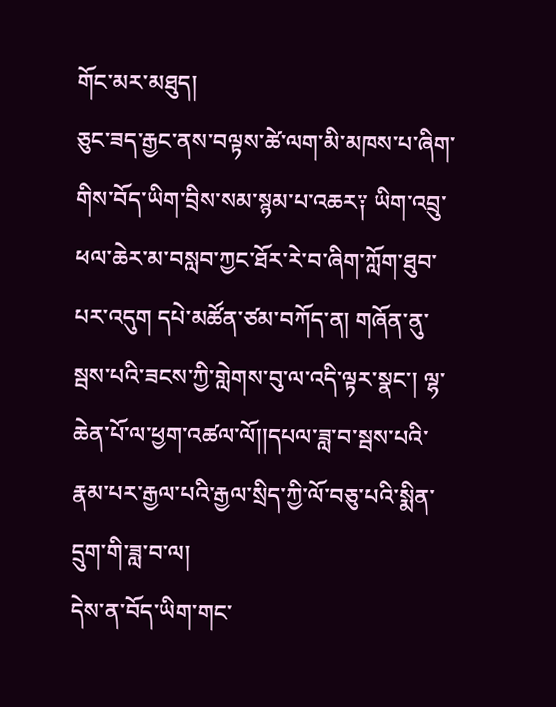གོང་མར་མཐུད།
ཅུང་ཟད་རྒྱང་ནས་བལྟས་ཚེ་ལག་མི་མཁས་པ་ཞིག་གིས་བོད་ཡིག་བྲིས་སམ་སྙམ་པ་འཆར༑ ཡིག་འབྲུ་ཕལ་ཆེར་མ་བསླབ་ཀྱང་ཐོར་རེ་བ་ཞིག་ཀློག་ཐུབ་པར་འདུག དཔེ་མཚོན་ཙམ་བཀོད་ན། གཞོན་ནུ་སྦས་པའི་ཟངས་ཀྱི་གླེགས་བུ་ལ་འདི་ལྟར་སྣང་། ལྷ་ཆེན་པོ་ལ་ཕྱག་འཚལ་ལོ།།དཔལ་ཟླ་བ་སྦས་པའི་རྣམ་པར་རྒྱལ་པའི་རྒྱལ་སྲིད་ཀྱི་ལོ་བཅུ་པའི་སྨིན་དྲུག་གི་ཟླ་བ་ལ།
དེས་ན་བོད་ཡིག་གང་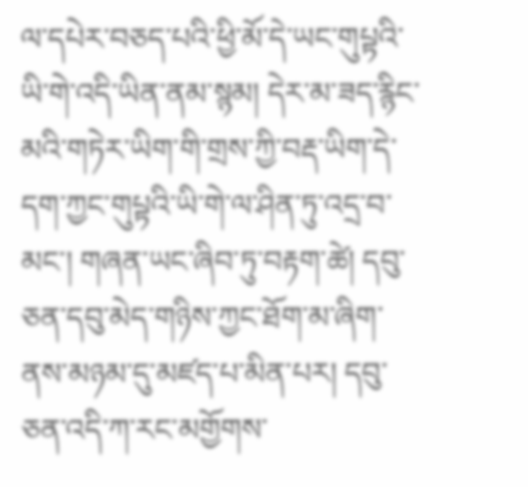ལ་དཔེར་བཅད་པའི་ཕྱི་མོ་དེ་ཡང་གུཔྟའི་ཡི་གེ་འདི་ཡིན་ནམ་སྙམ། དེར་མ་ཟད་རྙིང་མའི་གཏེར་ཡིག་གི་གྲས་ཀྱི་བརྡ་ཡིག་དེ་དག་ཀྱང་གུཔྟའི་ཡི་གེ་ལ་ཤིན་ཏུ་འདྲ་བ་མང་། གཞན་ཡང་ཞིབ་ཏུ་བརྟག་ཚེ། དབུ་ཅན་དབུ་མེད་གཉིས་ཀྱང་ཐོག་མ་ཞིག་ནས་མཉམ་དུ་མཛད་པ་མིན་པར། དབུ་ཅན་འདི་ཀ་རང་མགྱོགས་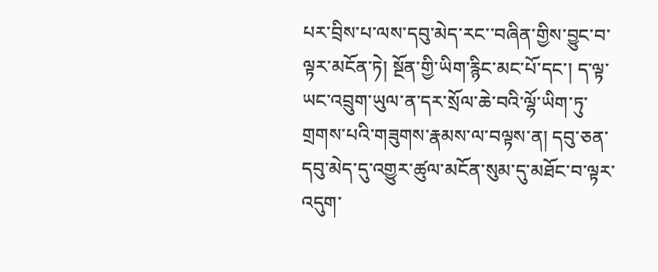པར་བྲིས་པ་ལས་དབུ་མེད་རང་་བཞིན་གྱིས་བྱུང་བ་ལྟར་མངོན་ཏེ། སྔོན་གྱི་ཡིག་རྙིང་མང་པོ་དང་། ད་ལྟ་ཡང་འབྲུག་ཡུལ་ན་དར་སྲོལ་ཆེ་བའི་ལྷོ་ཡིག་ཏུ་གྲགས་པའི་གཟུགས་རྣམས་ལ་བལྟས་ན། དབུ་ཅན་དབུ་མེད་དུ་འགྱུར་ཚུལ་མངོན་སུམ་དུ་མཐོང་བ་ལྟར་འདུག་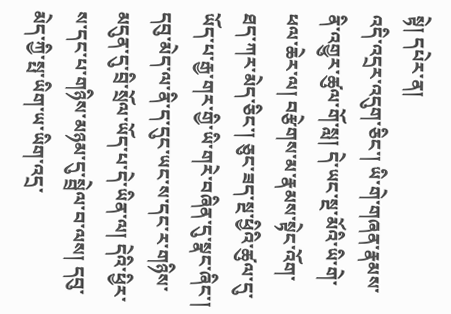སྟེ། དཔེར་ན།
འདི་འདྲར་འདུག་ཅིང་། ཡི་གེ་གཞན་རྣམས་ནི་འགྱུར་ཚུལ་གོ་སླ། དེ་ཡང་སྔ་མོའི་ཡི་གེ་ཕལ་ཆེར་ལ། བརྩེགས་མ་རྣམས་སྟེང་འོག་ཐད་ཀར་མེད་ཅིང་། ཅུང་ཟད་སྔ་ཕྱིའི་ཚུལ་དུ་ཡོད་པ་རྒྱ་གར་གྱི་ཡི་གརེ་བཞིན་དུ་སྣང་ཞིང་། དབུ་མེད་ལ་ནི་ད་དུང་ཡང་ས་དང་ར་གཉིས་མདུན་དུ་བྲི་སྲོལ་ཡོད་པ་དེ་ཡིན་ལ། དེའི་ཕྱིར་ས་དང་པ་གཉིས་མཉམ་དུ་སྦྲེལ་བ་ལས། དབུ་མེད་ཀྱི་སྤ་ཡིག་ཡ་ཡིག་འདྲ་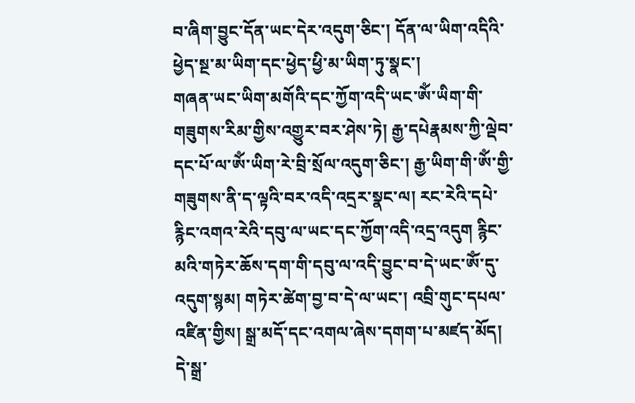བ་ཞིག་བྱུང་དོན་ཡང་དེར་འདུག་ཅིང་། དོན་ལ་ཡིག་འདིའི་ཕྱེད་སྔ་མ་ཡིག་དང་ཕྱེད་ཕྱི་མ་ཡིག་ཏུ་སྣང་།
གཞན་ཡང་ཡིག་མགོའི་དང་ཀྱོག་འདི་ཡང་ཨོཾ་ཡིག་གི་གཟུགས་རིམ་གྱིས་འགྱུར་བར་ཤེས་ཏེ། རྒྱ་དཔེརྣམས་ཀྱི་ལྡེབ་དང་པོ་ལ་ཨོཾ་ཡིག་རེ་བྲི་སྲོལ་འདུག་ཅིང་། རྒྱ་ཡིག་གི་ཨོཾ་གྱི་གཟུགས་ནི་ད་ལྟའི་བར་འདི་འདྲར་སྣང་ལ། རང་རེའི་དཔེ་རྙིང་འགའ་རེའི་དབུ་ལ་ཡང་དང་ཀྱོག་འདི་འདྲ་འདུག རྙིང་མའི་གཏེར་ཆོས་དག་གི་དབུ་ལ་འདི་བྱུང་བ་དེ་ཡང་ཨོཾ་དུ་འདུག་སྙམ། གཏེར་ཚེག་བྱ་བ་དེ་ལ་ཡང་། འབྲི་གུང་དཔལ་འཛིན་གྱིས། སྒྲ་མདོ་དང་འགལ་ཞེས་དགག་པ་མཛད་མོད། དེ་སྒྲ་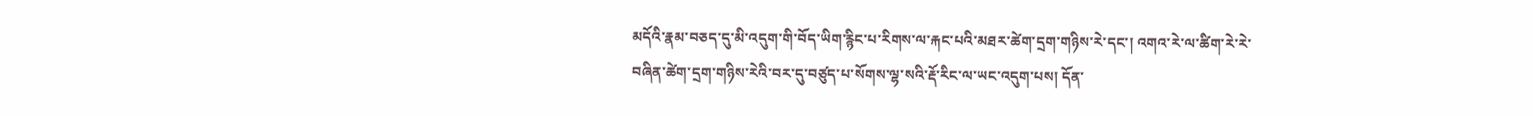མདོའི་རྣམ་བཅད་དུ་མི་འདུག་གི་བོད་ཡིག་རྙིང་པ་རིགས་ལ་རྐང་པའི་མཐར་ཚེག་དྲག་གཉིས་རེ་དང་། འགའ་རེ་ལ་ཚིག་རེ་རེ་བཞིན་ཚེག་དྲག་གཉིས་རེའི་བར་དུ་བཙུད་པ་སོགས་ལྷ་སའི་རྡོ་རིང་ལ་ཡང་འདུག་པས། དོན་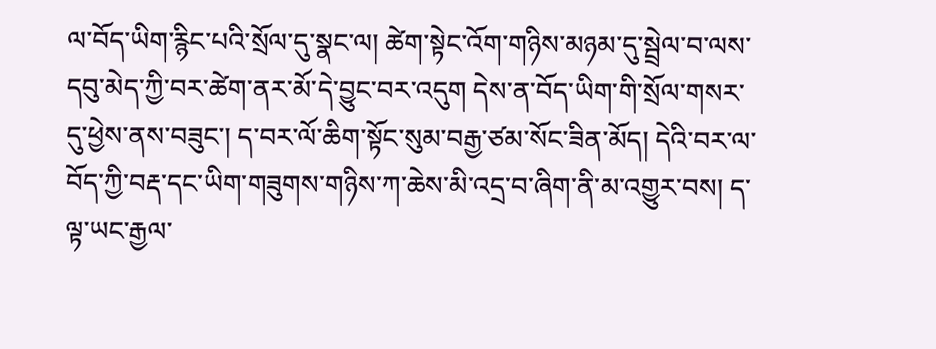ལ་བོད་ཡིག་རྙིང་པའི་སྲོལ་དུ་སྣང་ལ། ཚེག་སྟེང་འོག་གཉིས་མཉམ་དུ་སྦྲེལ་བ་ལས་དབུ་མེད་ཀྱི་བར་ཚེག་ནར་མོ་དེ་བྱུང་བར་འདུག དེས་ན་བོད་ཡིག་གི་སྲོལ་གསར་དུ་ཕྱེས་ནས་བཟུང་། ད་བར་ལོ་ཆིག་སྟོང་སུམ་བརྒྱ་ཙམ་སོང་ཟིན་མོད། དེའི་བར་ལ་བོད་ཀྱི་བརྡ་དང་ཡིག་གཟུགས་གཉིས་ཀ་ཆེས་མི་འདྲ་བ་ཞིག་ནི་མ་འགྱུར་བས། ད་ལྟ་ཡང་རྒྱལ་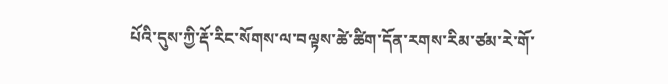པོའི་དུས་ཀྱི་རྡོ་རིང་སོགས་ལ་བལྟས་ཚེ་ཚིག་དོན་རགས་རིམ་ཙམ་རེ་གོ་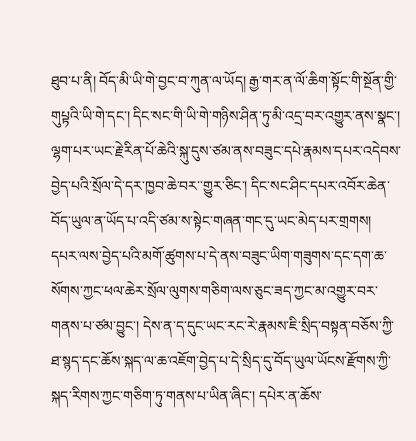ཐུབ་པ་ནི། བོད་མི་ཡི་གེ་བྱང་བ་ཀུན་ལ་ཡོད། རྒྱ་གར་ན་ལོ་ཆིག་སྟོང་གི་སྔོན་གྱི་གུཔྟའི་ཡི་གེ་དང་། དིང་སང་གི་ཡི་གེ་གཉིས་ཤིན་ཏུ་མི་འདྲ་བར་འགྱུར་ནས་སྣང་། ལྷག་པར་ཡང་རྗེ་རིན་པོ་ཆེའི་སྐུ་དུས་ཙམ་ནས་བཟུང་དཔེ་རྣམས་དཔར་འདེབས་བྱེད་པའི་སྲོལ་དེ་དར་ཁྱབ་ཆེ་བར་་གྱུར་ཅིང་། དིང་སང་ཤིང་དཔར་འབོར་ཆེན་བོད་ཡུལ་ན་ཡོད་པ་འདི་ཙམ་ས་སྟེང་གཞན་གང་དུ་ཡང་མེད་པར་གྲགས། དཔར་ལས་བྱེད་པའི་མགོ་ཚུགས་པ་དེ་ནས་བཟུང་ཡིག་གཟུགས་དང་དག་ཆ་སོགས་ཀྱང་ཕལ་ཆེར་སྲོལ་ལུགས་གཅིག་ལས་ཅུང་ཟད་ཀྱང་མ་འགྱུར་བར་གནས་པ་ཙམ་བྱུང་། དེས་ན་ད་དུང་ཡང་རང་རེ་རྣམས་ཇི་སྲིད་བསྟན་བཅོས་ཀྱི་ཐ་སྙད་དང་ཆོས་སྐད་ལ་ཆ་འཇོག་བྱེད་པ་དེ་སྲིད་དུ་བོད་ཡུལ་ཡོངས་རྫོགས་ཀྱི་སྐད་རིགས་ཀྱང་གཅིག་ཏུ་གནས་པ་ཡིན་ཞིང་། དཔེར་ན་ཆོས་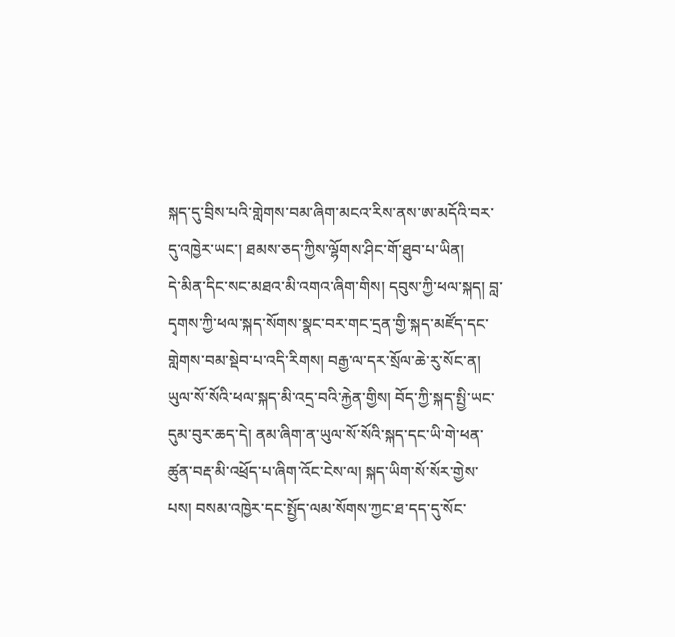སྐད་དུ་བྲིས་པའི་གླེགས་བམ་ཞིག་མངའ་རིས་ནས་ཨ་མདོའི་བར་དུ་འཁྱེར་ཡང་། ཐམས་ཅད་ཀྱིས་ལྷོགས་ཤིང་གོ་ཐུབ་པ་ཡིན།
དེ་མིན་དིང་སང་མཐའ་མི་འགའ་ཞིག་གིས། དབུས་ཀྱི་ཕལ་སྐད། བླ་དྭགས་ཀྱི་ཕལ་སྐད་སོགས་སྣང་བར་གང་དྲན་གྱི་སྐད་མཛོད་དང་གླེགས་བམ་སྡེབ་པ་འདི་རིགས། བརྒྱ་ལ་དར་སྲོལ་ཆེ་རུ་སོང་ན། ཡུལ་སོ་སོའི་ཕལ་སྐད་མི་འདྲ་བའི་རྐྱེན་གྱིས། བོད་ཀྱི་སྐད་སྤྱི་ཡང་དུམ་བུར་ཆད་དེ། ནམ་ཞིག་ན་ཡུལ་སོ་སོའི་སྐད་དང་ཡི་གེ་ཕན་ཚུན་བརྡ་མི་འཕྲོད་པ་ཞིག་འོང་ངེས་ལ། སྐད་ཡིག་སོ་སོར་གྱེས་པས། བསམ་འཁྱེར་དང་སྤྱོད་ལམ་སོགས་ཀྱང་ཐ་དད་དུ་སོང་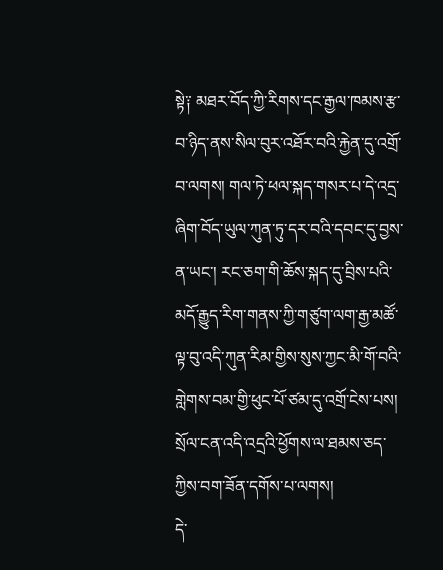སྟེ༑ མཐར་བོད་ཀྱི་རིགས་དང་རྒྱལ་ཁམས་རྩ་བ་ཉིད་ནས་སིལ་བུར་འཐོར་བའི་རྐྱེན་དུ་འགྲོ་བ་ལགས། གལ་ཏེ་ཕལ་སྐད་གསར་པ་དེ་འདྲ་ཞིག་བོད་ཡུལ་ཀུན་ཏུ་དར་བའི་དབང་དུ་བྱས་ན་ཡང་། རང་ཅག་གི་ཆོས་སྐད་དུ་བྲིས་པའི་མདོ་རྒྱུད་རིག་གནས་ཀྱི་གཙུག་ལག་རྒྱ་མཚོ་ལྟ་བུ་འདི་ཀུན་རིམ་གྱིས་སུས་ཀྱང་མི་གོ་བའི་གླེགས་བམ་གྱི་ཕུང་པོ་ཙམ་དུ་འགྲོ་ངེས་པས། སྲོལ་ངན་འདི་འདྲའི་ཕྱོགས་ལ་ཐམས་ཅད་ཀྱིས་བག་ཟོན་དགོས་པ་ལགས།
དེ་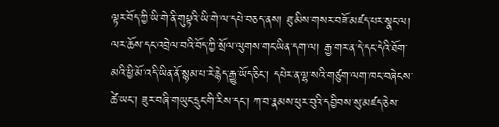ལྟར་བོད་ཀྱི་ཡི་གེ་ནི་གུཔྟའི་ཡི་གེ་ལ་དཔེ་བཅད་ནས། ཐུ་མིས་གསར་བཟོ་མཛད་པར་སྣང་ལ། ལར་ཆོས་དང་འབྲེལ་བའི་བོད་ཀྱི་སྲོལ་ལུགས་གང་ཡིན་དག་ལ། རྒྱ་གར་ན་དེ་དང་དེའི་ཐོག་མའི་ཕྱི་མོ་འདི་ཡིན་ནོ་སྙམ་པ་རེ་རྙེད་རྒྱུ་ཡོད་ཅིང་། དཔེར་ན་ལྷ་སའི་གཙུག་ལག་ཁང་བཞེངས་ཚེ་ཡང་། ཟུར་བཞི་གཡུང་དྲུང་གི་རིས་དང་། ཀ་བ་རྣམས་ཕུར་བུའི་དབྱིབས་སུ་མཛད་ཅེས་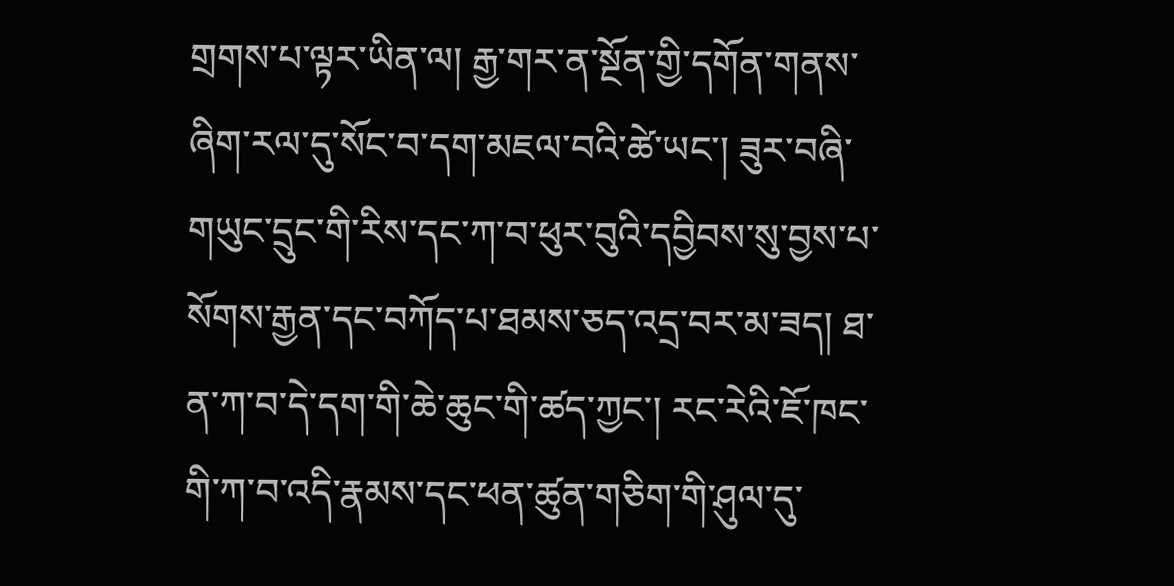གྲགས་པ་ལྟར་ཡིན་ལ། རྒྱ་གར་ན་སྔོན་གྱི་དགོན་གནས་ཞིག་རལ་དུ་སོང་བ་དག་མཇལ་བའི་ཚེ་ཡང་། ཟུར་བཞི་གཡུང་དྲུང་གི་རིས་དང་ཀ་བ་ཕུར་བུའི་དབྱིབས་སུ་བྱས་པ་སོགས་རྒྱན་དང་བཀོད་པ་ཐམས་ཅད་འདྲ་བར་མ་ཟད། ཐ་ན་ཀ་བ་དེ་དག་གི་ཆེ་ཆུང་གི་ཚད་ཀྱང་། རང་རེའི་ཇོ་ཁང་གི་ཀ་བ་འདི་རྣམས་དང་ཕན་ཚུན་གཅིག་གི་ཤུལ་དུ་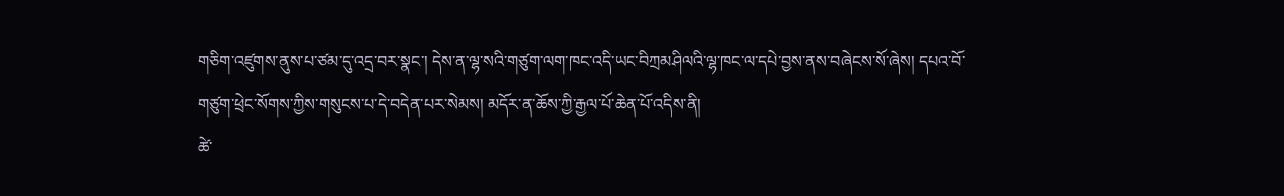གཅིག་འཛུགས་ནུས་པ་ཙམ་དུ་འདྲ་བར་སྣང་། དེས་ན་ལྷ་སའི་གཙུག་ལག་ཁང་འདི་ཡང་བིཀྲམཤིལའི་ལྷ་ཁང་ལ་དཔེ་བྱས་ནས་བཞེངས་སོ་ཞེས། དཔའ་བོ་གཙུག་ཕྲེང་སོགས་ཀྱིས་གསུངས་པ་དེ་བདེན་པར་སེམས། མདོར་ན་ཆོས་ཀྱི་རྒྱལ་པོ་ཆེན་པོ་འདིས་ནི།
ཚེ་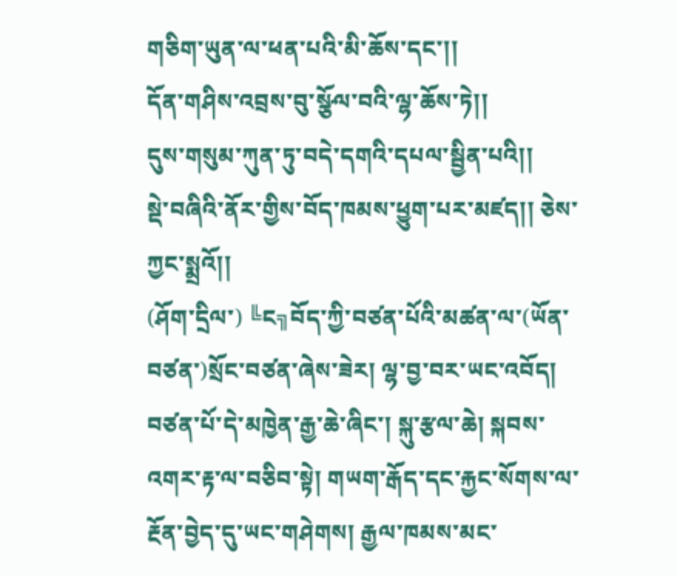གཅིག་ཡུན་ལ་ཕན་པའི་མི་ཆོས་དང་།།
དོན་གཤིས་འབྲས་བུ་སྩོལ་བའི་ལྷ་ཆོས་ཏེ།།
དུས་གསུམ་ཀུན་ཏུ་བདེ་དགའི་དཔལ་སྦྱིན་པའི།།
སྡེ་བཞིའི་ནོར་གྱིས་བོད་ཁམས་ཕྱུག་པར་མཛད།། ཅེས་ཀྱང་སྨྲའོ།།
(ཤོག་དྲིལ་) ╚ང╗བོད་ཀྱི་བཙན་པོའི་མཚན་ལ་(ཡོན་བཙན་)སྲོང་བཙན་ཞེས་ཟེར། ལྷ་བྱ་བར་ཡང་འབོད། བཙན་པོ་དེ་མཁྱེན་རྒྱ་ཆེ་ཞིང་། སྐུ་རྩལ་ཆེ། སྐབས་འགར་རྟ་ལ་བཅིབ་སྟེ། གཡག་རྒོད་དང་རྐྱང་སོགས་ལ་རྔོན་བྱེད་དུ་ཡང་གཤེགས། རྒྱལ་ཁམས་མང་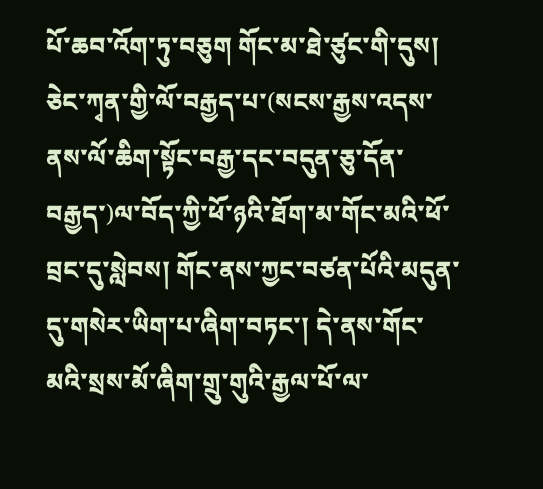པོ་ཆབ་འོག་ཏུ་བཅུག གོང་མ་ཐེ་ཙུང་གི་དུས། ཅེང་ཀྭན་གྱི་ལོ་བརྒྱད་པ་(སངས་རྒྱས་འདས་ནས་ལོ་ཆིག་སྟོང་བརྒྱ་དང་བདུན་ཅུ་དོན་བརྒྱད་)ལ་བོད་ཀྱི་ཕོ་ཉའི་ཐོག་མ་གོང་མའི་ཕོ་བྲང་དུ་སླེབས། གོང་ནས་ཀྱང་བཙན་པོའི་མདུན་དུ་གསེར་ཡིག་པ་ཞིག་བཏང་། དེ་ནས་གོང་མའི་སྲས་མོ་ཞིག་གྲུ་གུའི་རྒྱལ་པོ་ལ་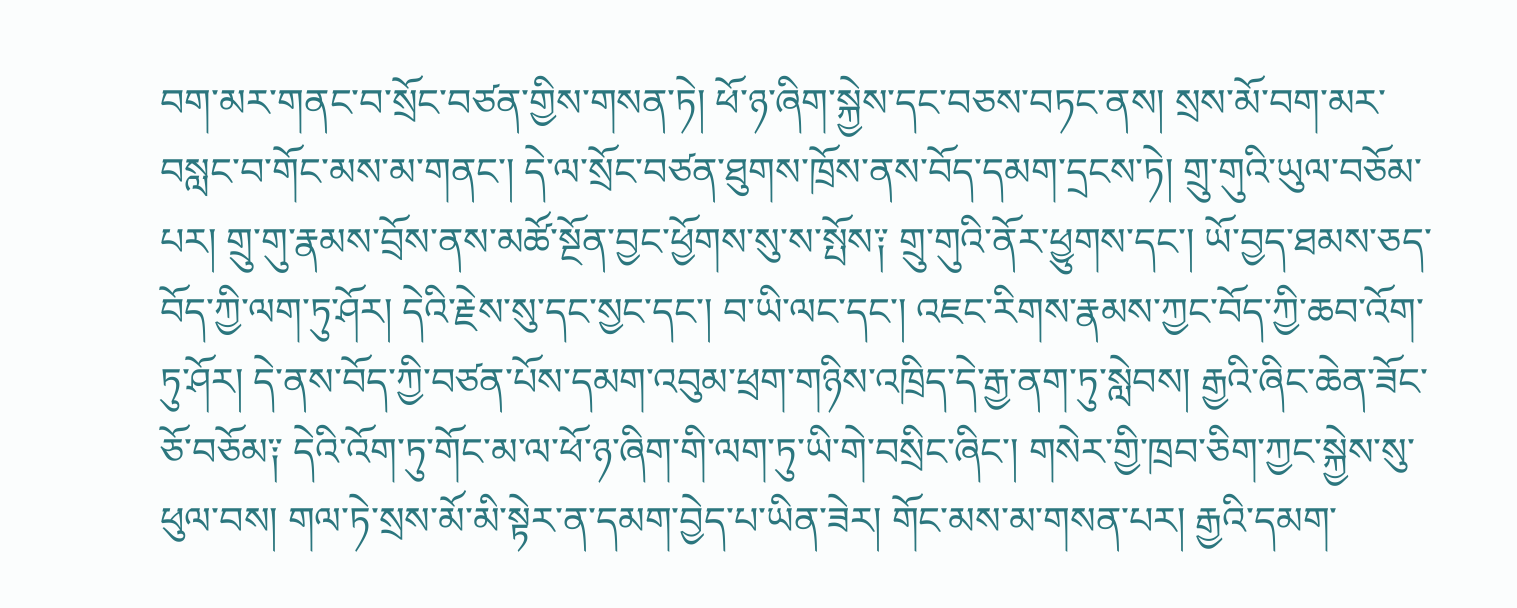བག་མར་གནང་བ་སྲོང་བཙན་གྱིས་གསན་ཏེ། ཕོ་ཉ་ཞིག་སྐྱེས་དང་བཅས་བཏང་ནས། སྲས་མོ་བག་མར་བསླང་བ་གོང་མས་མ་གནང་། དེ་ལ་སྲོང་བཙན་ཐུགས་ཁྲོས་ནས་བོད་དམག་དྲངས་ཏེ། གྲུ་གུའི་ཡུལ་བཅོམ་པར། གྲུ་གུ་རྣམས་བྲོས་ནས་མཚོ་སྔོན་བྱང་ཕྱོགས་སུ་ས་སྤོས༑ གྲུ་གུའི་ནོར་ཕྱུགས་དང་། ཡོ་བྱད་ཐམས་ཅད་བོད་ཀྱི་ལག་ཏུ་ཤོར། དེའི་རྗེས་སུ་དང་སྱང་དང་། བ་ཡི་ལང་དང་། འཇང་རིགས་རྣམས་ཀྱང་བོད་ཀྱི་ཆབ་འོག་ཏུ་ཤོར། དེ་ནས་བོད་ཀྱི་བཙན་པོས་དམག་འབུམ་ཕྲག་གཉིས་འཁྲིད་དེ་རྒྱ་ནག་ཏུ་སླེབས། རྒྱའི་ཞིང་ཆེན་ཟོང་ཅོ་བཅོམ༑ དེའི་འོག་ཏུ་གོང་མ་ལ་ཕོ་ཉ་ཞིག་གི་ལག་ཏུ་ཡི་གེ་བསྲིང་ཞིང་། གསེར་གྱི་ཁྲབ་ཅིག་ཀྱང་སྐྱེས་སུ་ཕུལ་བས། གལ་ཏེ་སྲས་མོ་མི་སྟེར་ན་དམག་བྱེད་པ་ཡིན་ཟེར། གོང་མས་མ་གསན་པར། རྒྱའི་དམག་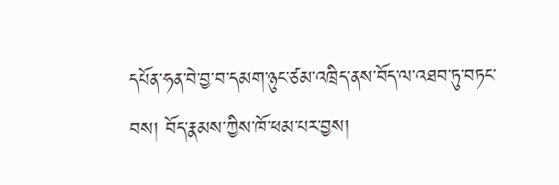དཔོན་ཧན་བེ་བྱ་བ་དམག་ཉུང་ཙམ་འཁྲིད་ནས་བོད་ལ་འཐབ་ཏུ་བཏང་བས། བོད་རྣམས་ཀྱིས་ཁོ་ཕམ་པར་བྱས།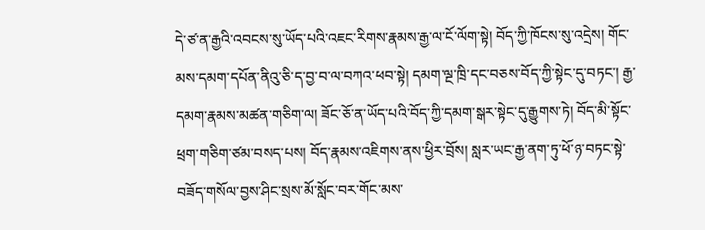དེ་ཙ་ན་རྒྱའི་འབངས་སུ་ཡོད་པའི་འཇང་རིགས་རྣམས་རྒྱ་ལ་ངོ་ལོག་སྟེ། བོད་ཀྱི་ཁོངས་སུ་འདྲེས། གོང་མས་དམག་དཔོན་ནིའུ་ཅི་ད་བྱ་བ་ལ་བཀའ་ཕབ་སྟེ། དམག་ལྔ་ཁྲི་དང་བཅས་བོད་ཀྱི་སྟེང་དུ་བཏང་། རྒྱ་དམག་རྣམས་མཚན་གཅིག་ལ། ཟོང་ཅོ་ན་ཡོད་པའི་བོད་ཀྱི་དམག་སྒར་སྟེང་དུ་རྒྱུགས་ཏེ། བོད་མི་སྟོང་ཕྲག་གཅིག་ཙམ་བསད་པས། བོད་རྣམས་འཇིགས་ནས་ཕྱིར་བྲོས། སླར་ཡང་རྒྱ་ནག་ཏུ་ཕོ་ཉ་བཏང་སྟེ་བཟོད་གསོལ་བྱས་ཤིང་སྲས་མོ་སློང་བར་གོང་མས་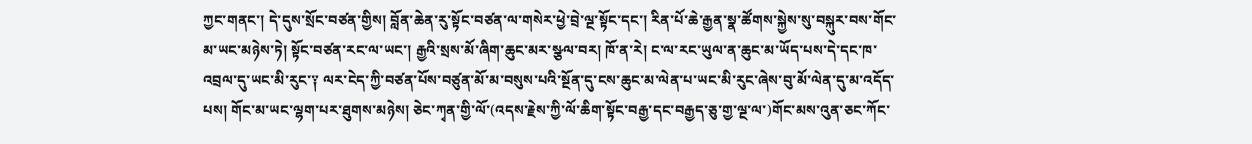ཀྱང་གནང་། དེ་དུས་སྲོང་བཙན་གྱིས། བློན་ཆེན་རུ་སྟོང་བཙན་ལ་གསེར་ཕྱེ་བྲེ་ལྔ་སྟོང་དང་། རིན་པོ་ཆེ་རྒྱན་སྣ་ཚོགས་སྐྱེས་སུ་བསྐུར་བས་གོང་མ་ཡང་མཉེས་ཏེ། སྟོང་བཙན་རང་ལ་ཡང་། རྒྱའི་སྲས་མོ་ཞིག་ཆུང་མར་སྩལ་བར། ཁོ་ན་རེ། ང་ལ་རང་ཡུལ་ན་ཆུང་མ་ཡོད་པས་དེ་དང་ཁ་འབྲལ་དུ་ཡང་མི་རུང་༑ ལར་ངེད་ཀྱི་བཙན་པོས་བཙུན་མོ་མ་བསུས་པའི་སྔོན་དུ་ངས་ཆུང་མ་ལེན་པ་ཡང་མི་རུང་ཞེས་བུ་མོ་ལེན་དུ་མ་འདོད་པས། གོང་མ་ཡང་ལྷག་པར་ཐུགས་མཉེས། ཅེང་ཀྭན་གྱི་ལོ་(འདས་རྗེས་ཀྱི་ལོ་ཆིག་སྟོང་བརྒྱ་དང་བརྒྱད་ཅུ་གྱ་ལྔ་ལ་)གོང་མས་འུན་ཅང་ཀོང་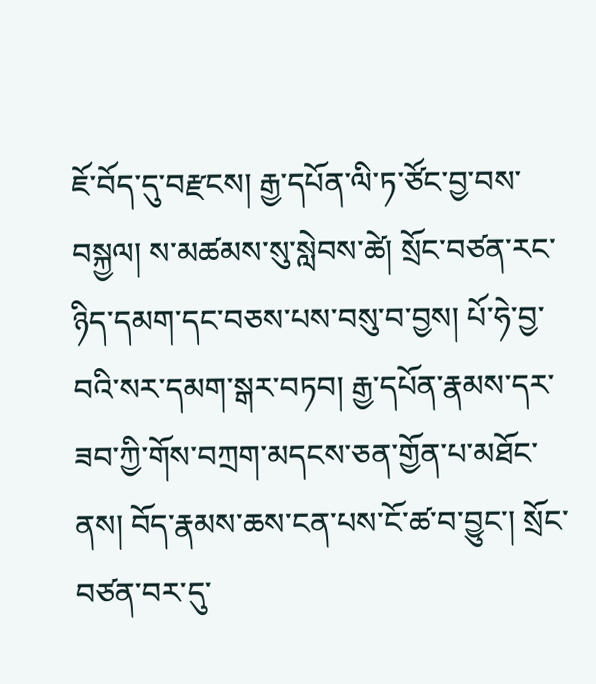ཇོ་བོད་དུ་བརྫངས། རྒྱ་དཔོན་ལི་ཏ་ཙོང་བྱ་བས་བསྐྱལ། ས་མཚམས་སུ་སླེབས་ཚེ། སྲོང་བཙན་རང་ཉིད་དམག་དང་བཅས་པས་བསུ་བ་བྱས། པོ་ཧེ་བྱ་བའི་སར་དམག་སྒར་བཏབ། རྒྱ་དཔོན་རྣམས་དར་ཟབ་ཀྱི་གོས་བཀྲག་མདངས་ཅན་གྱོན་པ་མཐོང་ནས། བོད་རྣམས་ཆས་ངན་པས་ངོ་ཚ་བ་བྱུང་། སྲོང་བཙན་བར་དུ་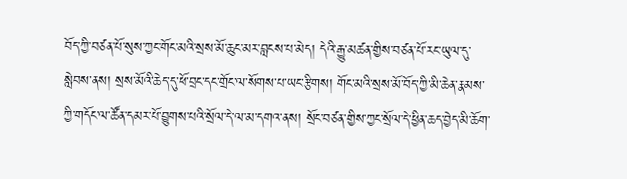བོད་ཀྱི་བཙན་པོ་སུས་ཀྱང་གོང་མའི་སྲས་མོ་ཆུང་མར་བླངས་པ་མེད། དེའི་རྒྱུ་མཚན་གྱིས་བཙན་པོ་རང་ཡུལ་དུ་སླེབས་ནས། སྲས་མོའི་ཆེད་དུ་ཕོ་བྲང་དང་གྲོང་ལ་སོགས་པ་ཡང་རྩིགས། གོང་མའི་སྲས་མོ་བོད་ཀྱི་མི་ཆེན་རྣམས་ཀྱི་གདོང་ལ་ཚོན་དམར་པོ་བྱུགས་པའི་སྲོལ་དེ་ལ་མ་དགའ་ནས། སྲོང་བཙན་གྱིས་ཀྱང་སྲོལ་དེ་ཕྱིན་ཆད་བྱེད་མི་ཆོག་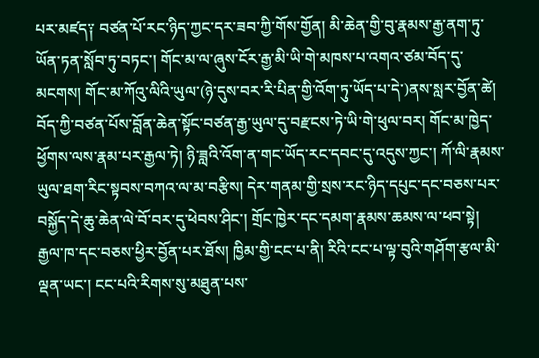པར་མཛད༑ བཙན་པོ་རང་ཉིད་ཀྱང་དར་ཟབ་ཀྱི་གོས་གྱོན། མི་ཆེན་གྱི་བུ་རྣམས་རྒྱ་ནག་ཏུ་ཡོན་ཏན་སློབ་ཏུ་བཏང་། གོང་མ་ལ་ཞུས་ངོར་རྒྱ་མི་ཡི་གེ་མཁས་པ་འགའ་ཙམ་བོད་དུ་མངགས། གོང་མ་ཀོའུ་ལིའི་ཡུལ་(ཉེ་དུས་བར་རི་པིན་གྱི་འོག་ཏུ་ཡོད་པ་དེ་)ནས་སླར་བྱོན་ཚེ། བོད་ཀྱི་བཙན་པོས་བློན་ཆེན་སྟོང་བཙན་རྒྱ་ཡུལ་དུ་བརྫངས་ཏེ་ཡི་གེ་ཕུལ་བར། གོང་མ་ཁྱེད་ཕྱོགས་ལས་རྣམ་པར་རྒྱལ་ཏེ། ཉི་ཟླའི་འོག་ན་གང་ཡོད་རང་དབང་དུ་འདུས་ཀྱང་། ཀོ་ལི་རྣམས་ཡུལ་ཐག་རིང་སྟབས་བཀའ་ལ་མ་བརྩིས། དེར་གནམ་གྱི་སྲས་རང་ཉིད་དཔུང་དང་བཅས་པར་བསྐྱོད་དེ་ཆུ་ཆེན་ལེ་བོ་བར་དུ་ཕེབས་ཤིང་། གྲོང་ཁྱེར་དང་དམག་རྣམས་ཆམས་ལ་ཕབ་སྟེ། རྒྱལ་ཁ་དང་བཅས་ཕྱིར་བྱོན་པར་ཐོས། ཁྱིམ་གྱི་ངང་པ་ནི། རིའི་ངང་པ་ལྟ་བུའི་གཤོག་རྩལ་མི་ལྡན་ཡང་། ངང་པའི་རིགས་སུ་མཐུན་པས་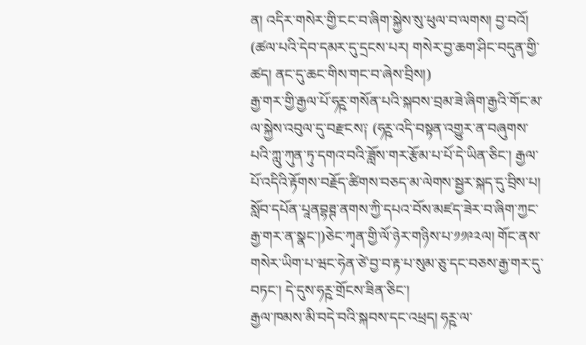ན། འདིར་གསེར་གྱི་ངང་བ་ཞིག་སྐྱེས་སུ་ཕུལ་བ་ལགས། བྱ་བའོ། (ཚལ་པའི་དེབ་དམར་དུ་དྲངས་པར། གསེར་བྱ་ཆག་ཤིང་བདུན་གྱི་ཚད། ནང་དུ་ཆང་གིས་གང་བ་ཞེས་བྲིས།)
རྒྱ་གར་གྱི་རྒྱལ་པོ་ཧཪྵ་གསོན་པའི་སྐབས་བྲམ་ཟེ་ཞིག་རྒྱའི་གོང་མ་ལ་སྐྱེས་འབུལ་དུ་བརྫངས༑ (ཧཪྵ་འདི་བསྟན་འགྱུར་ན་བཞུགས་པའི་ཀླུ་ཀུན་ཏུ་དགའ་བའི་ཟློས་གར་རྩོམ་པ་པོ་དེ་ཡིན་ཅིང་། རྒྱལ་པོ་འདིའི་རྟོགས་བརྗོད་ཚིགས་བཅད་མ་ལེགས་སྦྱར་སྐད་དུ་བྲིས་པ། སློབ་དཔོན་པཱནབྷཊྚ་ནགས་ཀྱི་དཔའ་བོས་མཛད་ཟེར་བ་ཞིག་ཀྱང་རྒྱ་གར་ན་སྣང་།)ཅེང་ཀྭན་གྱི་ལོ་ཉེར་གཉིས་པ་༡༡༩༢ལ། གོང་ནས་གསེར་ཡིག་པ་ཝང་ཧེན་ཙེ་བྱ་བ་རྟ་པ་སུམ་ཅུ་དང་བཅས་རྒྱ་གར་དུ་བཏང་། དེ་དུས་ཧཪྵ་གྲོངས་ཟིན་ཅིང་།
རྒྱལ་ཁམས་མི་བདེ་བའི་སྐབས་དང་འཕྲད། ཧཪྵ་ལ་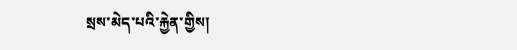སྲས་མེད་པའི་རྐྱེན་གྱིས།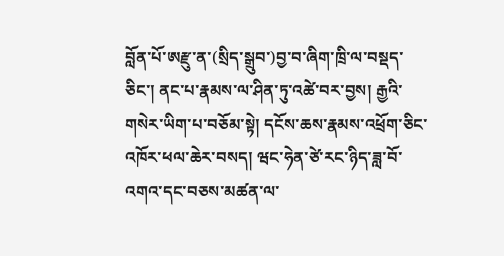བློན་པོ་ཨརྫུ་ན་(སྲིད་སྒྲུབ་)བྱ་བ་ཞིག་ཁྲི་ལ་བསྡད་ཅིང་། ནང་པ་རྣམས་ལ་ཤིན་ཏུ་འཚེ་བར་བྱས། རྒྱའི་གསེར་ཡིག་པ་བཅོམ་སྟེ། དངོས་ཆས་རྣམས་འཕྲོག་ཅིང་འཁོར་ཕལ་ཆེར་བསད། ཝང་ཧེན་ཙེ་རང་ཉིད་ཟླ་བོ་འགའ་དང་བཅས་མཚན་ལ་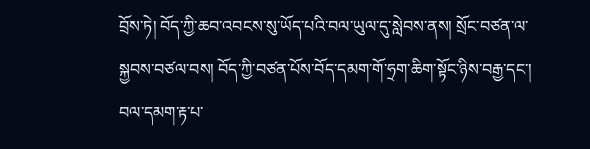བྲོས་ཏེ། བོད་ཀྱི་ཆབ་འབངས་སུ་ཡོད་པའི་བལ་ཡུལ་དུ་སླེབས་ནས། སྲོང་བཙན་ལ་སྐྱབས་བཙལ་བས། བོད་ཀྱི་བཙན་པོས་བོད་དམག་གོ་ཧྲག་ཆིག་སྟོང་ཉིས་བརྒྱ་དང་། བལ་དམག་རྟ་པ་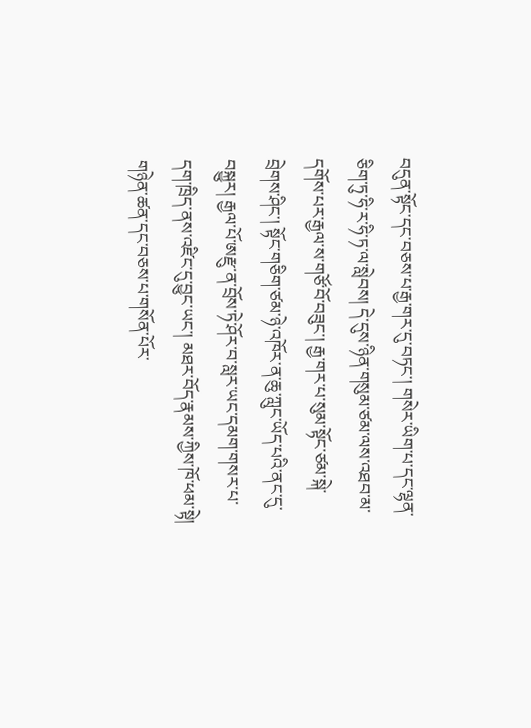བདུན་སྟོང་དང་བཅས་པ་རྒྱ་གར་དུ་བཏང་། གསེར་ཡིག་པ་དང་ལྷན་ཅིག་ཏུ་ཧི་ར་ཧི་ཏ་ལ་སླེབས། དེ་དུས་ཉིན་གསུམ་ཙམ་ལས་འཐབ་མ་དགོས་པར་རྒྱལ་ས་གཙོ་བོ་བཟུང་། རྒྱ་གར་པ་སུམ་སྟོང་ཙམ་སྐེ་བྲེགས་ཤིང་། སྟོང་གཅིག་ཙམ་ཉེ་འཁོར་ན་ཆུ་ཀླུང་ཡོད་པའི་ནང་དུ་བསྐྱུར། རྒྱལ་པོ་ཨརྫུ་ན་བྲོས་ཏེ་ཤོར་བ་སླར་ཡང་དམག་གསར་པ་དག་ཁྲིད་ནས་འཛིང་དུ་བྱུང་ཡང་། མཐར་བོད་རྣམས་ཀྱིས་ཁོ་ཕམ་སྟེ། གཉེན་ཚན་དང་བཅས་པ་གསོན་པོར་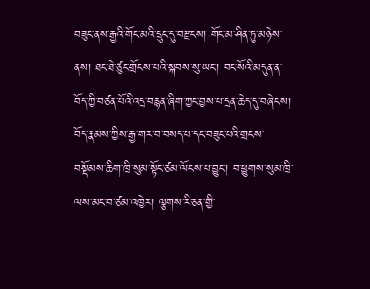བཟུང་ནས་རྒྱའི་གོང་མའི་དྲུང་དུ་བརྫངས། གོང་མ་ཤིན་ཏུ་མཉེས་ནས། ཐང་ཐེ་ཙུང་གྲོངས་པའི་སྐབས་སུ་ཡང་། བང་སོའི་མདུན་ན་བོད་ཀྱི་བཙན་པོའི་འདྲ་བརྙན་ཞིག་ཀྱང་བྱས་པ་དྲན་ཆེད་དུ་བཞེངས། བོད་རྣམས་ཀྱིས་རྒྱ་གར་བ་བསད་པ་དང་བཟུང་པའི་གྲངས་བསྡོམས་ཆིག་ཁྲི་སུམ་སྟོང་ཙམ་ལོངས་པ་བྱུང་། བ་ཕྱུགས་སུམ་ཁྲི་ལས་མང་བ་ཙམ་འཁྱེར། ལྕགས་རི་ཅན་གྱི་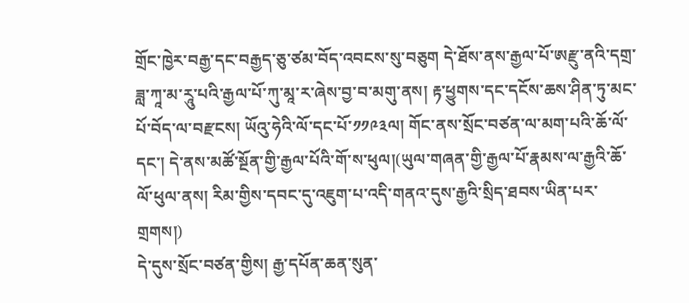གྲོང་ཁྱེར་བརྒྱ་དང་བརྒྱད་ཅུ་ཙམ་བོད་འབངས་སུ་བཅུག དེ་ཐོས་ནས་རྒྱལ་པོ་ཨརྫུ་ནའི་དགྲ་ཟླ་ཀཱ་མ་རཱུ་པའི་རྒྱལ་པོ་ཀུ་མཱ་ར་ཞེས་བྱ་བ་མགུ་ནས། རྟ་ཕྱུགས་དང་དངོས་ཆས་ཤིན་ཏུ་མང་པོ་བོད་ལ་བརྫངས། ཡོའུ་ཧེའི་ལོ་དང་པོ་༡༡༩༣ལ། གོང་ནས་སྲོང་བཙན་ལ་མག་པའི་ཆོ་ལོ་དང་། དེ་ནས་མཚོ་སྔོན་གྱི་རྒྱལ་པོའི་གོ་ས་ཕུལ།(ཡུལ་གཞན་གྱི་རྒྱལ་པོ་རྣམས་ལ་རྒྱའི་ཆོ་ལོ་ཕུལ་ནས། རིམ་གྱིས་དབང་དུ་འཇུག་པ་འདི་གནའ་དུས་རྒྱའི་སྲིད་ཐབས་ཡིན་པར་གྲགས།)
དེ་དུས་སྲོང་བཙན་གྱིས། རྒྱ་དཔོན་ཆན་སུན་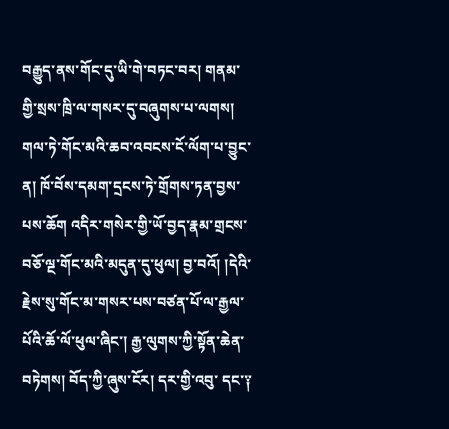བརྒྱུད་ནས་གོང་དུ་ཡི་གེ་བཏང་བར། གནམ་གྱི་སྲས་ཁྲི་ལ་གསར་དུ་བཞུགས་པ་ལགས། གལ་ཏེ་གོང་མའི་ཆབ་འབངས་ངོ་ལོག་པ་བྱུང་ན། ཁོ་བོས་དམག་དྲངས་ཏེ་གྲོགས་ཏན་བྱས་པས་ཆོག འདིར་གསེར་གྱི་ཡོ་བྱད་རྣམ་གྲངས་བཅོ་ལྔ་གོང་མའི་མདུན་དུ་ཕུལ། བྱ་བའོ། །དེའི་རྗེས་སུ་གོང་མ་གསར་པས་བཙན་པོ་ལ་རྒྱལ་པོའི་ཆོ་ལོ་ཕུལ་ཞིང་། རྒྱ་ལུགས་ཀྱི་སྟོན་ཆེན་བཏེགས། བོད་ཀྱི་ཞུས་ངོར། དར་གྱི་འབུ་ དང་༑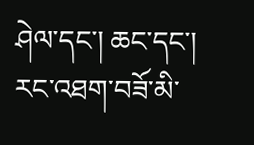ཤེལ་དང་། ཆང་དང་། རང་འཐག་བཟོ་མི་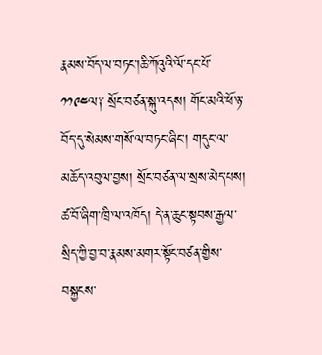རྣམས་བོད་ལ་བཏང་།ཆི་ཀོའུའི་ལོ་དང་པོ་༡༡༩༤ལ༑ སྲོང་བཙན་སྐུ་འདས། གོང་མའི་ཕོ་ཉ་བོད་དུ་སེམས་གསོ་ལ་བཏང་ཞིང་། གདུང་ལ་མཆོད་འབུལ་བྱས། སྲོང་བཙན་ལ་སྲས་མེད་པས། ཚ་བོ་ཞིག་ཁྲི་ལ་འཁོད། དེ་ན་ཆུང་སྟབས་རྒྱལ་སྲིད་ཀྱི་བྱ་བ་རྣམས་མགར་སྟོང་བཙན་གྱིས་བསྐྱངས་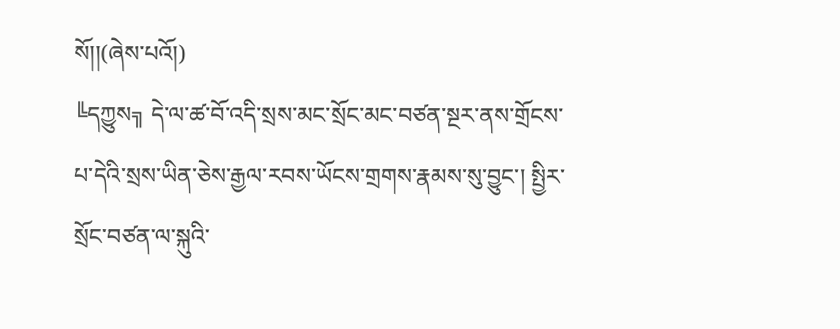སོ།།(ཞེས་པའོ།)
╚དཀྱུས╗ དེ་ལ་ཚ་བོ་འདི་སྲས་མང་སྲོང་མང་བཙན་སྔར་ནས་གྲོངས་པ་དེའི་སྲས་ཡིན་ཅེས་རྒྱལ་རབས་ཡོངས་གྲགས་རྣམས་སུ་བྱུང་། སྤྱིར་སྲོང་བཙན་ལ་སྐུའི་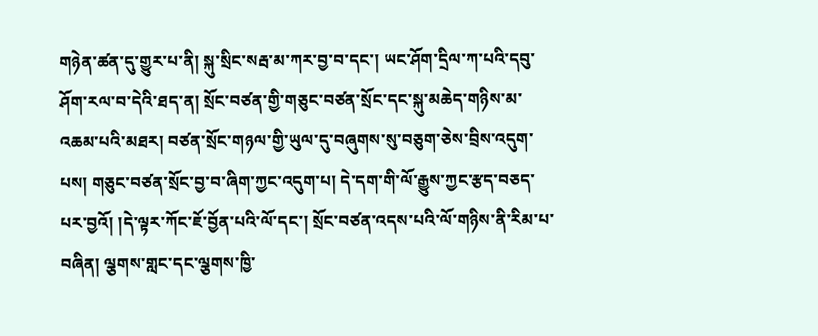གཉེན་ཚན་དུ་གྱུར་པ་ནི། སྐུ་སྲིང་སརྦ་མ་ཀར་བྱ་བ་དང་། ཡང་ཤོག་དྲིལ་ཀ་པའི་དབུ་ཤོག་རལ་བ་དེའི་ཐད་ན། སྲོང་བཙན་གྱི་གཅུང་བཙན་སྲོང་དང་སྐུ་མཆེད་གཉིས་མ་འཆམ་པའི་མཐར། བཙན་སྲོང་གཉལ་གྱི་ཡུལ་དུ་བཞུགས་སུ་བཅུག་ཅེས་བྲིས་འདུག་པས། གཅུང་བཙན་སྲོང་བྱ་བ་ཞིག་ཀྱང་འདུག་པ། དེ་དག་གི་ལོ་རྒྱུས་ཀྱང་རྩད་བཅད་པར་བྱའོ། །དེ་ལྟར་ཀོང་ཇོ་བྱོན་པའི་ལོ་དང་། སྲོང་བཙན་འདས་པའི་ལོ་གཉིས་ནི་རིམ་པ་བཞིན། ལྕགས་གླང་དང་ལྕགས་ཁྱི་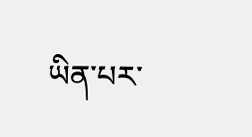ཡིན་པར་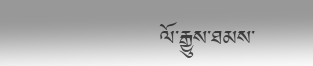ལོ་རྒྱུས་ཐམས་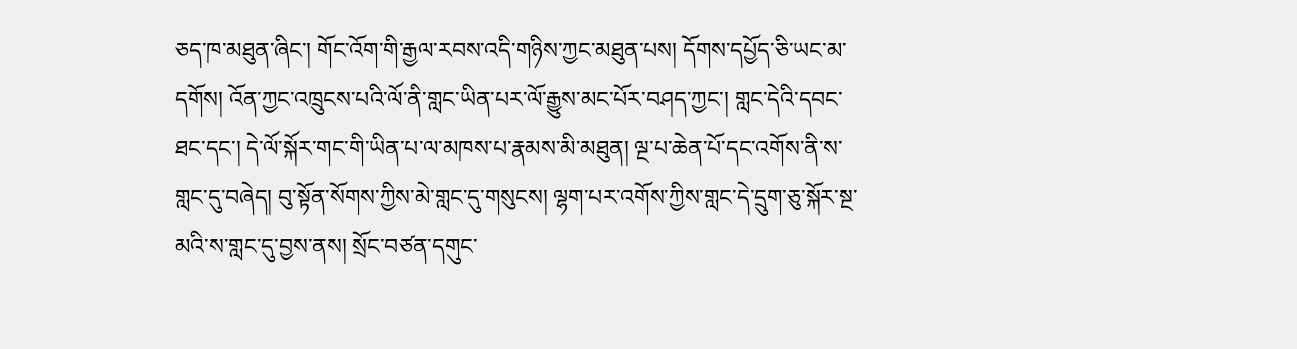ཅད་ཁ་མཐུན་ཞིང་། གོང་འོག་གི་རྒྱལ་རབས་འདི་གཉིས་ཀྱང་མཐུན་པས། དོགས་དཔྱོད་ཅི་ཡང་མ་དགོས། འོན་ཀྱང་འཁྲུངས་པའི་ལོ་ནི་གླང་ཡིན་པར་ལོ་རྒྱུས་མང་པོར་བཤད་ཀྱང་། གླང་དེའི་དབང་ཐང་དང་། དེ་ལོ་སྐོར་གང་གི་ཡིན་པ་ལ་མཁས་པ་རྣམས་མི་མཐུན། ལྔ་པ་ཆེན་པོ་དང་འགོས་ནི་ས་གླང་དུ་བཞེད། བུ་སྟོན་སོགས་ཀྱིས་མེ་གླང་དུ་གསུངས། ལྷག་པར་འགོས་ཀྱིས་གླང་དེ་དྲུག་ཅུ་སྐོར་སྔ་མའི་ས་གླང་དུ་བྱས་ནས། སྲོང་བཙན་དགུང་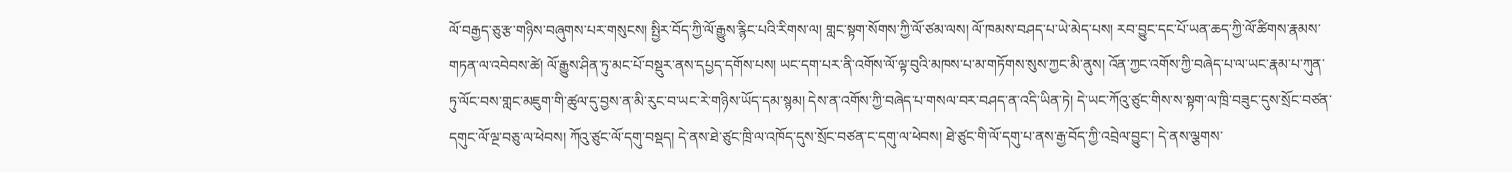ལོ་བརྒྱད་ཅུ་རྩ་གཉིས་བཞུགས་པར་གསུངས། སྤྱིར་བོད་ཀྱི་ལོ་རྒྱུས་རྙིང་པའི་རིགས་ལ། གླང་སྟག་སོགས་ཀྱི་ལོ་ཙམ་ལས། ལོ་ཁམས་བཤད་པ་ཡེ་མེད་པས། རབ་བྱུང་དང་པོ་ཡན་ཆད་ཀྱི་ལོ་ཚིགས་རྣམས་གཏན་ལ་འབེབས་ཚེ། ལོ་རྒྱུས་ཤིན་ཏུ་མང་པོ་བསྡུར་ནས་དཔྱད་དགོས་པས། ཡང་དག་པར་ནི་འགོས་ལོ་ལྟ་བུའི་མཁས་པ་མ་གཏོགས་སུས་ཀྱང་མི་ནུས། འོན་ཀྱང་འགོས་ཀྱི་བཞེད་པ་ལ་ཡང་རྣམ་པ་ཀུན་ཏུ་ལོང་བས་གླང་མཇུག་གི་ཚུལ་དུ་བྱས་ན་མི་རུང་བ་ཡང་རེ་གཉིས་ཡོད་དམ་སྙམ། དེས་ན་འགོས་ཀྱི་བཞེད་པ་གསལ་བར་བཤད་ན་འདི་ཡིན་ཏེ། དེ་ཡང་ཀོའུ་ཙུང་གིས་ས་སྟག་ལ་ཁྲི་བཟུང་དུས་སྲོང་བཙན་དགུང་ལོ་ལྔ་བཅུ་ལ་ཕེབས། ཀོའུ་ཙུང་ལོ་དགུ་བསྡད། དེ་ནས་ཐེ་ཙུང་ཁྲི་ལ་འཁོད་དུས་སྲོང་བཙན་ང་དགུ་ལ་ཕེབས། ཐེ་ཙུང་གི་ལོ་དགུ་པ་ནས་རྒྱ་བོད་ཀྱི་འབྲེལ་བྱུང་། དེ་ནས་ལྕགས་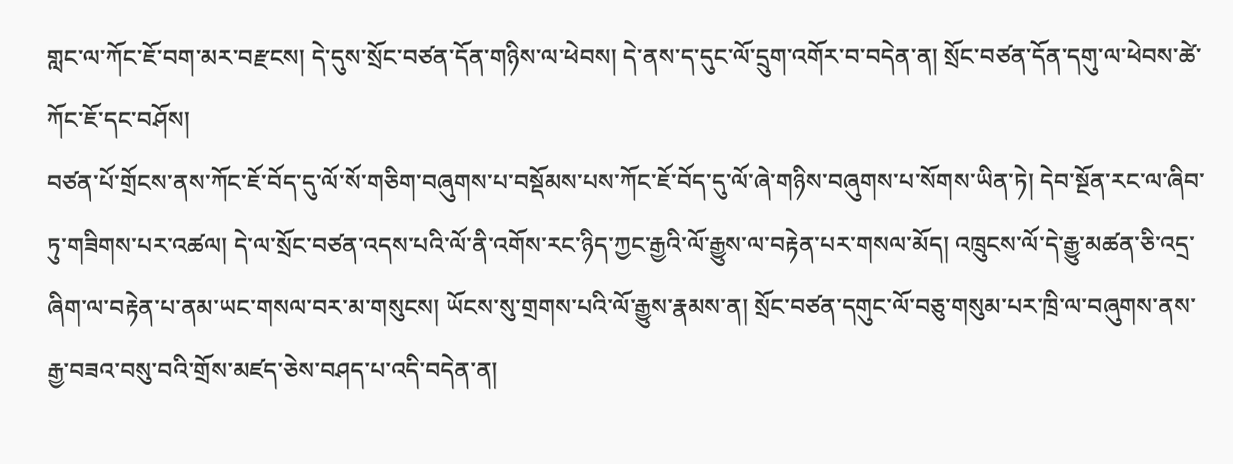གླང་ལ་ཀོང་ཇོ་བག་མར་བརྫངས། དེ་དུས་སྲོང་བཙན་དོན་གཉིས་ལ་ཕེབས། དེ་ནས་ད་དུང་ལོ་དྲུག་འགོར་བ་བདེན་ན། སྲོང་བཙན་དོན་དགུ་ལ་ཕེབས་ཚེ་ཀོང་ཇོ་དང་བཤོས།
བཙན་པོ་གྲོངས་ནས་ཀོང་ཇོ་བོད་དུ་ལོ་སོ་གཅིག་བཞུགས་པ་བསྡོམས་པས་ཀོང་ཇོ་བོད་དུ་ལོ་ཞེ་གཉིས་བཞུགས་པ་སོགས་ཡིན་ཏེ། དེབ་སྔོན་རང་ལ་ཞིབ་ཏུ་གཟིགས་པར་འཚལ། དེ་ལ་སྲོང་བཙན་འདས་པའི་ལོ་ནི་འགོས་རང་ཉིད་ཀྱང་རྒྱའི་ལོ་རྒྱུས་ལ་བརྟེན་པར་གསལ་མོད། འཁྲུངས་ལོ་དེ་རྒྱུ་མཚན་ཅི་འདྲ་ཞིག་ལ་བརྟེན་པ་ནམ་ཡང་གསལ་བར་མ་གསུངས། ཡོངས་སུ་གྲགས་པའི་ལོ་རྒྱུས་རྣམས་ན། སྲོང་བཙན་དགུང་ལོ་བཅུ་གསུམ་པར་ཁྲི་ལ་བཞུགས་ནས་རྒྱ་བཟའ་བསུ་བའི་གྲོས་མཛད་ཅེས་བཤད་པ་འདི་བདེན་ན།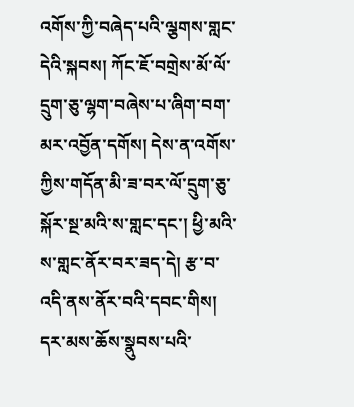འགོས་ཀྱི་བཞེད་པའི་ལྕགས་གླང་དེའི་སྐབས། ཀོང་ཇོ་བགྲེས་མོ་ལོ་དྲུག་ཅུ་ལྷག་བཞེས་པ་ཞིག་བག་མར་འབྱོན་དགོས། དེས་ན་འགོས་ཀྱིས་གདོན་མི་ཟ་བར་ལོ་དྲུག་ཅུ་སྐོར་སྔ་མའི་ས་གླང་དང་། ཕྱི་མའི་ས་གླང་ནོར་བར་ཟད་དེ། རྩ་བ་འདི་ནས་ནོར་བའི་དབང་གིས། དར་མས་ཆོས་སྣུབས་པའི་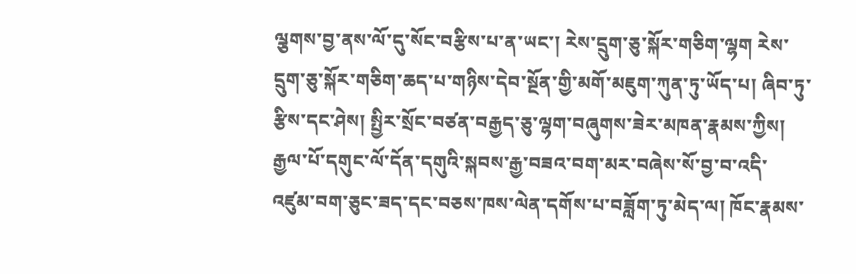ལྕགས་བྱ་ནས་ལོ་དུ་སོང་བརྩིས་པ་ན་ཡང་། རེས་དྲུག་ཅུ་སྐོར་གཅིག་ལྷག རེས་དྲུག་ཅུ་སྐོར་གཅིག་ཆད་པ་གཉིས་དེབ་སྔོན་གྱི་མགོ་མཇུག་ཀུན་ཏུ་ཡོད་པ། ཞིབ་ཏུ་རྩིས་དང་ཤེས། སྤྱིར་སྲོང་བཙན་བརྒྱད་ཅུ་ལྷག་བཞུགས་ཟེར་མཁན་རྣམས་ཀྱིས། རྒྱལ་པོ་དགུང་ལོ་དོན་དགུའི་སྐབས་རྒྱ་བཟའ་བག་མར་བཞེས་སོ་བྱ་བ་འདི་འཛུམ་བག་ཅུང་ཟད་དང་བཅས་ཁས་ལེན་དགོས་པ་བཟློག་ཏུ་མེད་ལ། ཁོང་རྣམས་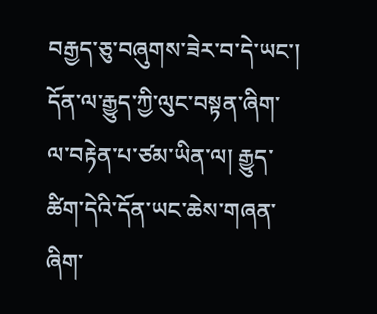བརྒྱད་ཅུ་བཞུགས་ཟེར་བ་དེ་ཡང་། དོན་ལ་རྒྱུད་ཀྱི་ལུང་བསྟན་ཞིག་ལ་བརྟེན་པ་ཙམ་ཡིན་ལ། རྒྱུད་ཚིག་དེའི་དོན་ཡང་ཆེས་གཞན་ཞིག་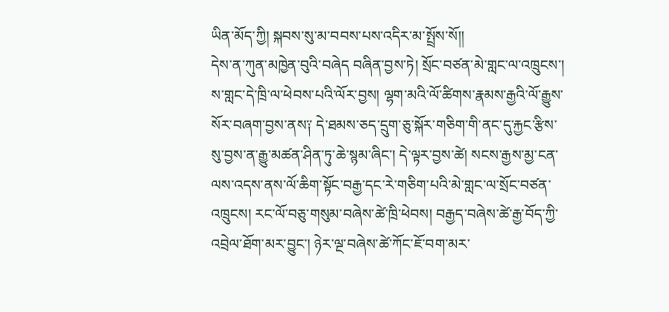ཡིན་མོད་ཀྱི། སྐབས་སུ་མ་བབས་པས་འདིར་མ་སྤྲོས་སོ།།
དེས་ན་ཀུན་མཁྱེན་བུའི་བཞེད བཞིན་བྱས་ཏེ། སྲོང་བཙན་མེ་གླང་ལ་འཁྲུངས་། ས་གླང་དེ་ཁྲི་ལ་ཕེབས་པའི་ལོར་བྱས། ལྷག་མའི་ལོ་ཚིགས་རྣམས་རྒྱའི་ལོ་རྒྱུས་སོར་བཞག་བྱས་ནས༑ དེ་ཐམས་ཅད་དྲུག་ཅུ་སྐོར་གཅིག་གི་ནང་དུ་རྐྱང་རྩིས་སུ་བྱས་ན་རྒྱུ་མཚན་ཤིན་ཏུ་ཆེ་སྙམ་ཞིང་། དེ་ལྟར་བྱས་ཚེ། སངས་རྒྱས་མྱ་ངན་ལས་འདས་ནས་ལོ་ཆིག་སྟོང་བརྒྱ་དང་རེ་གཅིག་པའི་མེ་གླང་ལ་སྲོང་བཙན་འཁྲུངས། རང་ལོ་བཅུ་གསུམ་བཞེས་ཚེ་ཁྲི་ཕེབས། བརྒྱད་བཞེས་ཚེ་རྒྱ་བོད་ཀྱི་འབྲེལ་ཐོག་མར་བྱུང་། ཉེར་ལྔ་བཞེས་ཚེ་ཀོང་ཇོ་བག་མར་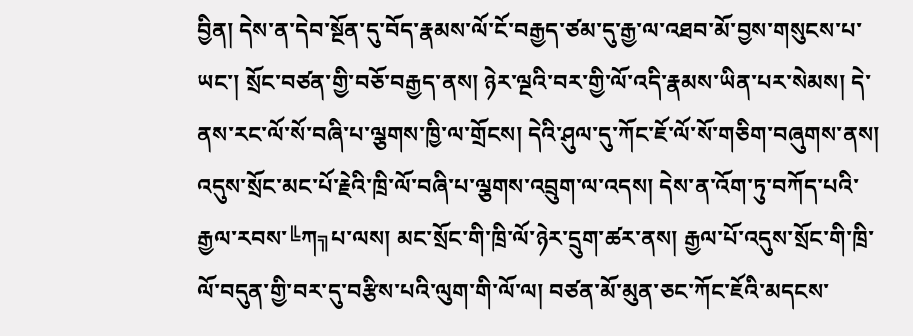བྱིན། དེས་ན་དེབ་སྔོན་དུ་བོད་རྣམས་ལོ་ངོ་བརྒྱད་ཙམ་དུ་རྒྱ་ལ་འཐབ་མོ་བྱས་གསུངས་པ་ཡང་། སྲོང་བཙན་གྱི་བཅོ་བརྒྱད་ནས། ཉེར་ལྔའི་བར་གྱི་ལོ་འདི་རྣམས་ཡིན་པར་སེམས། དེ་ནས་རང་ལོ་སོ་བཞི་པ་ལྕགས་ཁྱི་ལ་གྲོངས། དེའི་ཤུལ་དུ་ཀོང་ཇོ་ལོ་སོ་གཅིག་བཞུགས་ནས། འདུས་སྲོང་མང་པོ་རྗེའི་ཁྲི་ལོ་བཞི་པ་ལྕགས་འབྲུག་ལ་འདས། དེས་ན་འོག་ཏུ་བཀོད་པའི་རྒྱལ་རབས་╚ཀ╗པ་ལས། མང་སྲོང་གི་ཁྲི་ལོ་ཉེར་དྲུག་ཚར་ནས། རྒྱལ་པོ་འདུས་སྲོང་གི་ཁྲི་ལོ་བདུན་གྱི་བར་དུ་བརྩིས་པའི་ལུག་གི་ལོ་ལ། བཙན་མོ་མུན་ཅང་ཀོང་ཇོའི་མདངས་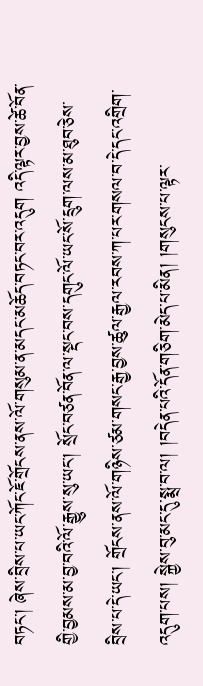བཏང་། ཞེས་བྲིས་པ་ཡང་ཀོང་ཇོ་གྲོངས་ནས་ལོ་གསུམ་ན་མདང་མཆོད་བཏང་བར་འདུག འདི་ལྟར་བྱས་ཚེ་བོན་གྱི་བྱམས་མ་བྱ་བའི་ལོ་རྒྱུས་སུ་ཡང་། སྲོང་བཙན་བོན་ལ་སྡང་བས་དགུང་ལོ་ཡང་སོ་དྲུག་ལས་མ་ཐུབ་ཅེས་བྲིས་པ་དེ་ཡང་། གྲོངས་ནས་ལོ་གཉིས་ཙམ་གསང་རྒྱ་བྱས་ཚུལ་རྒྱལ་རབས་ཀ་པར་གསལ་བ་དེ་དང་འགྲིག་འདུག་པས། སྐྱེས་བུ་མང་དུ་སྨྲ་བ་ལ། །བདེན་པའི་དོན་གཅིག་མེད་པ་མིན། །གསུངས་པ་ལྟར་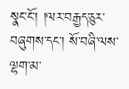སྣང་ངོ་། །ལར་བརྒྱད་ཅུར་བཞུགས་དང་། སོ་བཞི་ལས་ལྷག་མ་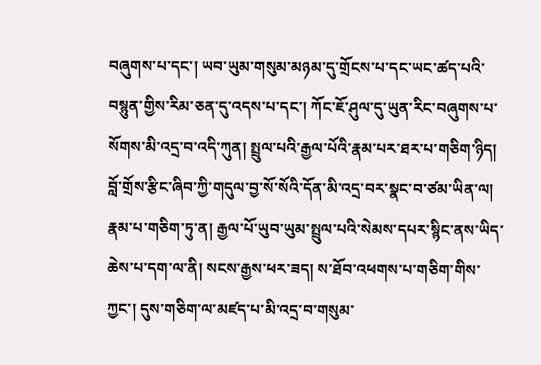བཞུགས་པ་དང་། ཡབ་ཡུམ་གསུམ་མཉམ་དུ་གྲོངས་པ་དང་ཡང་ཚད་པའི་བསྙུན་གྱིས་རིམ་ཅན་དུ་འདས་པ་དང་། ཀོང་ཇོ་ཤུལ་དུ་ཡུན་རིང་བཞུགས་པ་སོགས་མི་འདྲ་བ་འདི་ཀུན། སྤྲུལ་པའི་རྒྱལ་པོའི་རྣམ་པར་ཐར་པ་གཅིག་ཉིད། བློ་གྲོས་རྩིང་ཞིབ་ཀྱི་གདུལ་བྱ་སོ་སོའི་དོན་མི་འདྲ་བར་སྣང་བ་ཙམ་ཡིན་ལ། རྣམ་པ་གཅིག་ཏུ་ན། རྒྱལ་པོ་ཡུབ་ཡུམ་སྤྲུལ་པའི་སེམས་དཔར་སྙིང་ནས་ཡིད་ཆེས་པ་དག་ལ་ནི། སངས་རྒྱས་ཕར་ཟད། ས་ཐོབ་འཕགས་པ་གཅིག་གིས་ཀྱང་། དུས་གཅིག་ལ་མཛད་པ་མི་འདྲ་བ་གསུམ་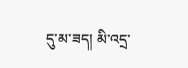དུ་མ་ཟད། མི་འདྲ་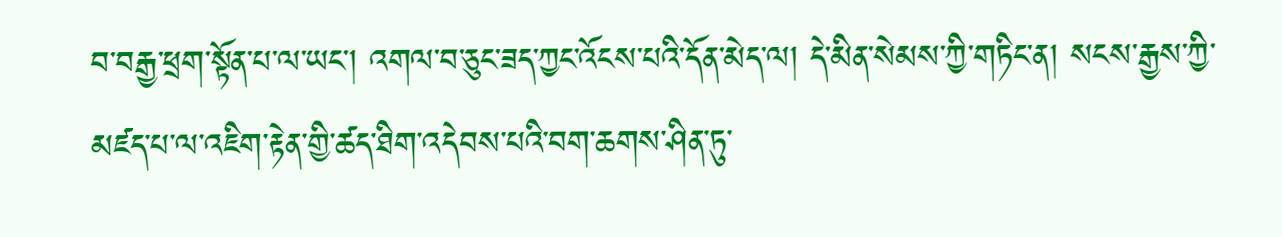བ་བརྒྱ་ཕྲག་སྟོན་པ་ལ་ཡང་། འགལ་བ་ཅུང་ཟད་ཀྱང་འོངས་པའི་དོན་མེད་ལ། དེ་མིན་སེམས་ཀྱི་གཏིང་ན། སངས་རྒྱས་ཀྱི་མཛད་པ་ལ་འཇིག་རྟེན་གྱི་ཚད་ཐིག་འདེབས་པའི་བག་ཆགས་ཤིན་ཏུ་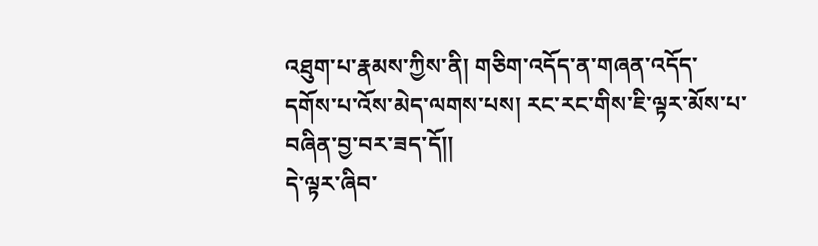འཐུག་པ་རྣམས་ཀྱིས་ནི། གཅིག་འདོད་ན་གཞན་འདོད་དགོས་པ་འོས་མེད་ལགས་པས། རང་རང་གིས་ཇི་ལྟར་མོས་པ་བཞིན་བྱ་བར་ཟད་དོ།།
དེ་ལྟར་ཞིབ་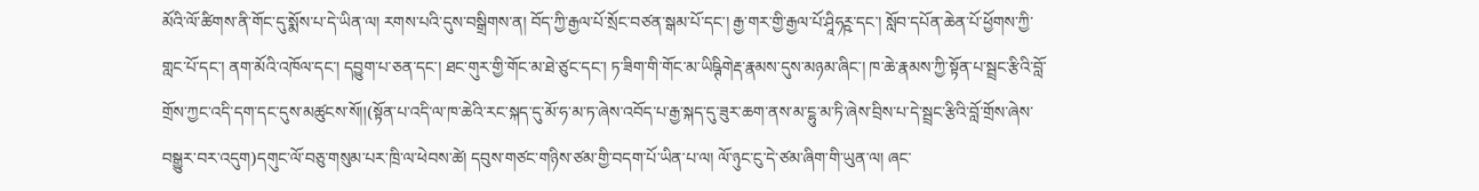མོའི་ལོ་ཚིགས་ནི་གོང་དུ་སྨོས་པ་དེ་ཡིན་ལ། རགས་པའི་དུས་བསྒྲིགས་ན། བོད་ཀྱི་རྒྱལ་པོ་སྲོང་བཙན་སྒམ་པོ་དང་། རྒྱ་གར་གྱི་རྒྱལ་པོ་ཤཱིཧཪྵ་དང་། སློབ་དཔོན་ཆེན་པོ་ཕྱོགས་ཀྱི་གླང་པོ་དང་། ནག་མོའི་འཁོལ་དང་། དབྱུག་པ་ཅན་དང་། ཐང་གུར་གྱི་གོང་མ་ཐེ་ཙུང་དང་། ཏ་ཟིག་གི་གོང་མ་ཡིཥྚིགེརྡ་རྣམས་དུས་མཉམ་ཞིང་། ཁ་ཆེ་རྣམས་ཀྱི་སྟོན་པ་སྦྲང་རྩིའི་བློ་གྲོས་ཀྱང་འདི་དག་དང་དུས་མཚུངས་སོ།།(སྟོན་པ་འདི་ལ་ཁ་ཆེའི་རང་སྐད་དུ་མོ་ཧ་མ་ཏ་ཞེས་འབོད་པ་རྒྱ་སྐད་དུ་ཟུར་ཆག་ནས་མ་ངྷུ་མ་ཏི་ཞེས་བྲིས་པ་དེ་སྦྲང་རྩིའི་བློ་གྲོས་ཞེས་བསྒྱུར་བར་འདུག)དགུང་ལོ་བཅུ་གསུམ་པར་ཁྲི་ལ་ཕེབས་ཚེ། དབུས་གཙང་གཉིས་ཙམ་གྱི་བདག་པོ་ཡིན་པ་ལ། ལོ་ཉུང་ངུ་དེ་ཙམ་ཞིག་གི་ཡུན་ལ། ཞང་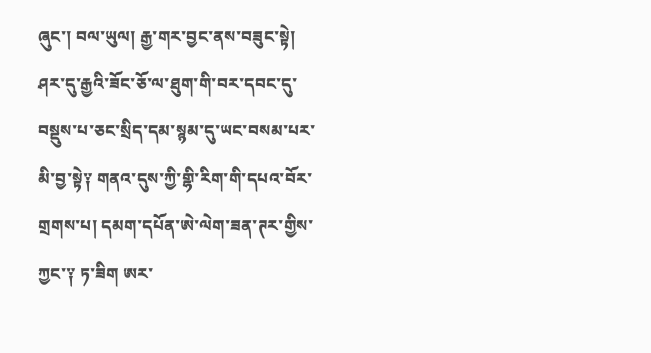ཞུང་། བལ་ཡུལ། རྒྱ་གར་བྱང་ནས་བཟུང་སྟེ། ཤར་དུ་རྒྱའི་ཟོང་ཅོ་ལ་ཐུག་གི་བར་དབང་དུ་བསྡུས་པ་ཅང་སྲིད་དམ་སྙམ་དུ་ཡང་བསམ་པར་མི་བྱ་སྟེ༑ གནའ་དུས་ཀྱི་གྷི་རིག་གི་དཔའ་བོར་གྲགས་པ། དམག་དཔོན་ཨེ་ལེག་ཟན་ཊར་གྱིས་ཀྱང་༑ ཏ་ཟིག ཨར་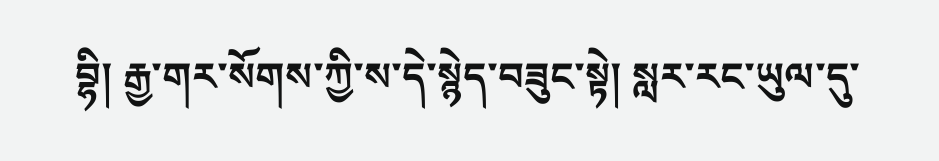བྷི། རྒྱ་གར་སོགས་ཀྱི་ས་དེ་སྙེད་བཟུང་སྟེ། སླར་རང་ཡུལ་དུ་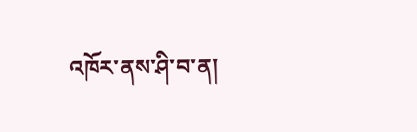འཁོར་ནས་ཤི་བ་ན།